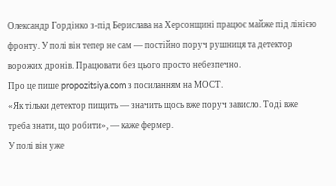Олександр Гордінко з-під Берислава на Херсонщині працює майже під лінією фронту. У полі він тепер не сам — постійно поруч рушниця та детектор ворожих дронів. Працювати без цього просто небезпечно.
Про це пише propozitsiya.com з посиланням на МОСТ.
«Як тільки детектор пищить — значить щось вже поруч зависло. Тоді вже треба знати, що робити», — каже фермер.
У полі він уже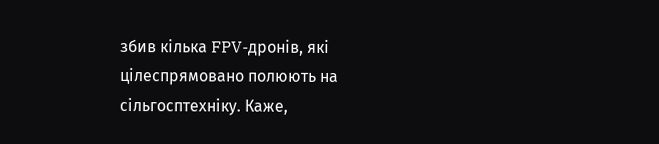збив кілька FPV-дронів, які цілеспрямовано полюють на сільгосптехніку. Каже,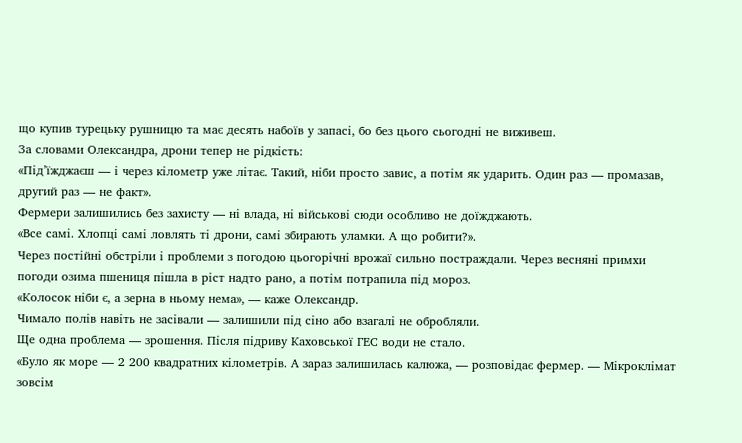що купив турецьку рушницю та має десять набоїв у запасі, бо без цього сьогодні не виживеш.
За словами Олександра, дрони тепер не рідкість:
«Під’їжджаєш — і через кілометр уже літає. Такий, ніби просто завис, а потім як ударить. Один раз — промазав, другий раз — не факт».
Фермери залишились без захисту — ні влада, ні військові сюди особливо не доїжджають.
«Все самі. Хлопці самі ловлять ті дрони, самі збирають уламки. А що робити?».
Через постійні обстріли і проблеми з погодою цьогорічні врожаї сильно постраждали. Через весняні примхи погоди озима пшениця пішла в ріст надто рано, а потім потрапила під мороз.
«Колосок ніби є, а зерна в ньому нема», — каже Олександр.
Чимало полів навіть не засівали — залишили під сіно або взагалі не обробляли.
Ще одна проблема — зрошення. Після підриву Каховської ГЕС води не стало.
«Було як море — 2 200 квадратних кілометрів. А зараз залишилась калюжа, — розповідає фермер. — Мікроклімат зовсім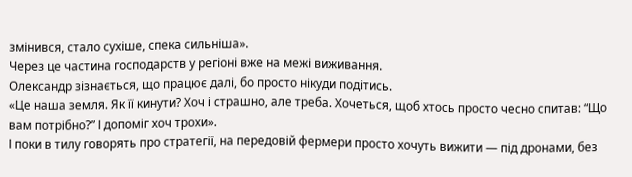змінився, стало сухіше, спека сильніша».
Через це частина господарств у регіоні вже на межі виживання.
Олександр зізнається, що працює далі, бо просто нікуди подітись.
«Це наша земля. Як її кинути? Хоч і страшно, але треба. Хочеться, щоб хтось просто чесно спитав: “Що вам потрібно?” І допоміг хоч трохи».
І поки в тилу говорять про стратегії, на передовій фермери просто хочуть вижити — під дронами, без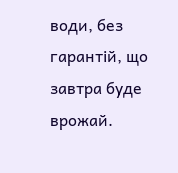води, без гарантій, що завтра буде врожай.